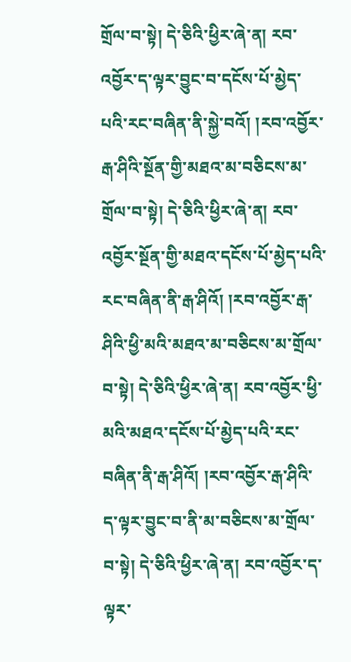གྲོལ་བ་སྟེ། དེ་ཅིའི་ཕྱིར་ཞེ་ན། རབ་འབྱོར་ད་ལྟར་བྱུང་བ་དངོས་པོ་མྱེད་པའི་རང་བཞིན་ནི་སྐྱེ་བའོ། །རབ་འབྱོར་རྒ་ཤིའི་སྔོན་གྱི་མཐའ་མ་བཅིངས་མ་གྲོལ་བ་སྟེ། དེ་ཅིའི་ཕྱིར་ཞེ་ན། རབ་འབྱོར་སྔོན་གྱི་མཐའ་དངོས་པོ་མྱེད་པའི་རང་བཞིན་ནི་རྒ་ཤིའོ། །རབ་འབྱོར་རྒ་ཤིའི་ཕྱི་མའི་མཐའ་མ་བཅིངས་མ་གྲོལ་བ་སྟེ། དེ་ཅིའི་ཕྱིར་ཞེ་ན། རབ་འབྱོར་ཕྱི་མའི་མཐའ་དངོས་པོ་མྱེད་པའི་རང་བཞིན་ནི་རྒ་ཤིའོ། །རབ་འབྱོར་རྒ་ཤིའི་ད་ལྟར་བྱུང་བ་ནི་མ་བཅིངས་མ་གྲོལ་བ་སྟེ། དེ་ཅིའི་ཕྱིར་ཞེ་ན། རབ་འབྱོར་ད་ལྟར་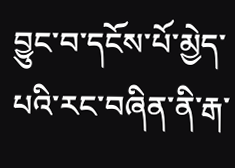བྱུང་བ་དངོས་པོ་མྱེད་པའི་རང་བཞིན་ནི་རྒ་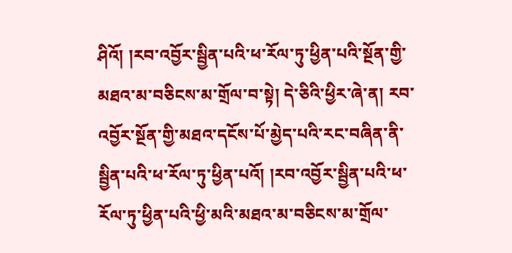ཤིའོ། །རབ་འབྱོར་སྦྱིན་པའི་ཕ་རོལ་ཏུ་ཕྱིན་པའི་སྔོན་གྱི་མཐའ་མ་བཅིངས་མ་གྲོལ་བ་སྟེ། དེ་ཅིའི་ཕྱིར་ཞེ་ན། རབ་འབྱོར་སྔོན་གྱི་མཐའ་དངོས་པོ་མྱེད་པའི་རང་བཞིན་ནི་སྦྱིན་པའི་ཕ་རོལ་ཏུ་ཕྱིན་པའོ། །རབ་འབྱོར་སྦྱིན་པའི་ཕ་རོལ་ཏུ་ཕྱིན་པའི་ཕྱི་མའི་མཐའ་མ་བཅིངས་མ་གྲོལ་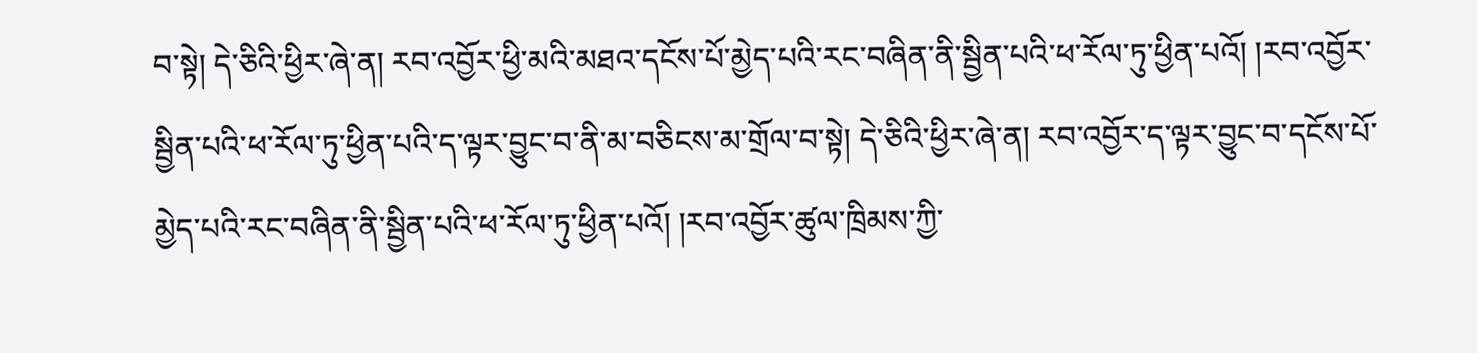བ་སྟེ། དེ་ཅིའི་ཕྱིར་ཞེ་ན། རབ་འབྱོར་ཕྱི་མའི་མཐའ་དངོས་པོ་མྱེད་པའི་རང་བཞིན་ནི་སྦྱིན་པའི་ཕ་རོལ་ཏུ་ཕྱིན་པའོ། །རབ་འབྱོར་སྦྱིན་པའི་ཕ་རོལ་ཏུ་ཕྱིན་པའི་ད་ལྟར་བྱུང་བ་ནི་མ་བཅིངས་མ་གྲོལ་བ་སྟེ། དེ་ཅིའི་ཕྱིར་ཞེ་ན། རབ་འབྱོར་ད་ལྟར་བྱུང་བ་དངོས་པོ་མྱེད་པའི་རང་བཞིན་ནི་སྦྱིན་པའི་ཕ་རོལ་ཏུ་ཕྱིན་པའོ། །རབ་འབྱོར་ཚུལ་ཁྲིམས་ཀྱི་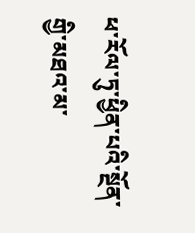ཕ་རོལ་ཏུ་ཕྱིན་པའི་སྔོན་གྱི་མཐའ་མ་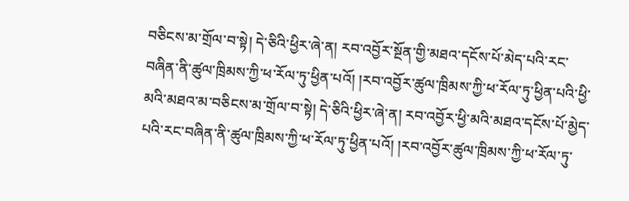བཅིངས་མ་གྲོལ་བ་སྟེ། དེ་ཅིའི་ཕྱིར་ཞེ་ན། རབ་འབྱོར་སྔོན་གྱི་མཐའ་དངོས་པོ་མེད་པའི་རང་བཞིན་ནི་ཚུལ་ཁྲིམས་ཀྱི་ཕ་རོལ་ཏུ་ཕྱིན་པའོ། །རབ་འབྱོར་ཚུལ་ཁྲིམས་ཀྱི་ཕ་རོལ་ཏུ་ཕྱིན་པའི་ཕྱི་མའི་མཐའ་མ་བཅིངས་མ་གྲོལ་བ་སྟེ། དེ་ཅིའི་ཕྱིར་ཞེ་ན། རབ་འབྱོར་ཕྱི་མའི་མཐའ་དངོས་པོ་མྱེད་པའི་རང་བཞིན་ནི་ཚུལ་ཁྲིམས་ཀྱི་ཕ་རོལ་ཏུ་ཕྱིན་པའོ། །རབ་འབྱོར་ཚུལ་ཁྲིམས་ཀྱི་ཕ་རོལ་ཏུ་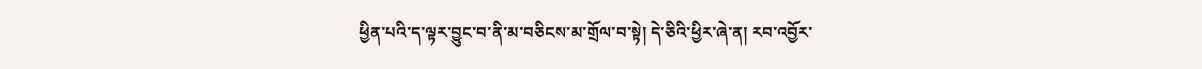ཕྱིན་པའི་ད་ལྟར་བྱུང་བ་ནི་མ་བཅིངས་མ་གྲོལ་བ་སྟེ། དེ་ཅིའི་ཕྱིར་ཞེ་ན། རབ་འབྱོར་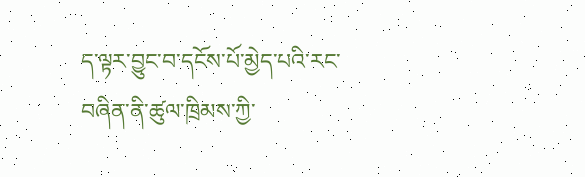ད་ལྟར་བྱུང་བ་དངོས་པོ་མྱེད་པའི་རང་བཞིན་ནི་ཚུལ་ཁྲིམས་ཀྱི་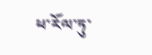ཕ་རོལ་ཏུ་